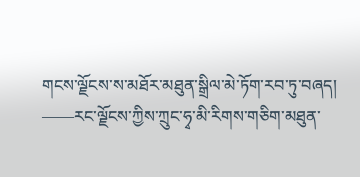གངས་ལྗོངས་ས་མཐོར་མཐུན་སྒྲིལ་མེ་ཏོག་རབ་ཏུ་བཞད།
——རང་ལྗོངས་ཀྱིས་ཀྲུང་ཧྭ་མི་རིགས་གཅིག་མཐུན་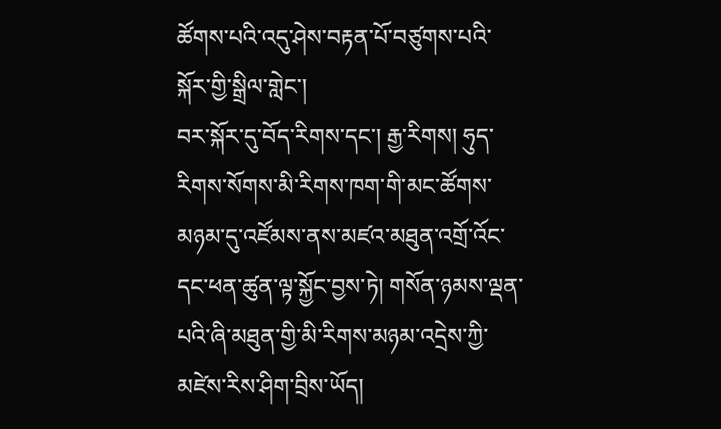ཚོགས་པའི་འདུ་ཤེས་བརྟན་པོ་བཙུགས་པའི་སྐོར་གྱི་སྒྲིལ་གླེང་།
བར་སྐོར་དུ་བོད་རིགས་དང་། རྒྱ་རིགས། ཧུད་རིགས་སོགས་མི་རིགས་ཁག་གི་མང་ཚོགས་མཉམ་དུ་འཛོམས་ནས་མཛའ་མཐུན་འགྲོ་འོང་དང་ཕན་ཚུན་ལྟ་སྐྱོང་བྱས་ཏེ། གསོན་ཉམས་ལྡན་པའི་ཞི་མཐུན་གྱི་མི་རིགས་མཉམ་འདྲེས་ཀྱི་མཛེས་རིས་ཤིག་བྲིས་ཡོད།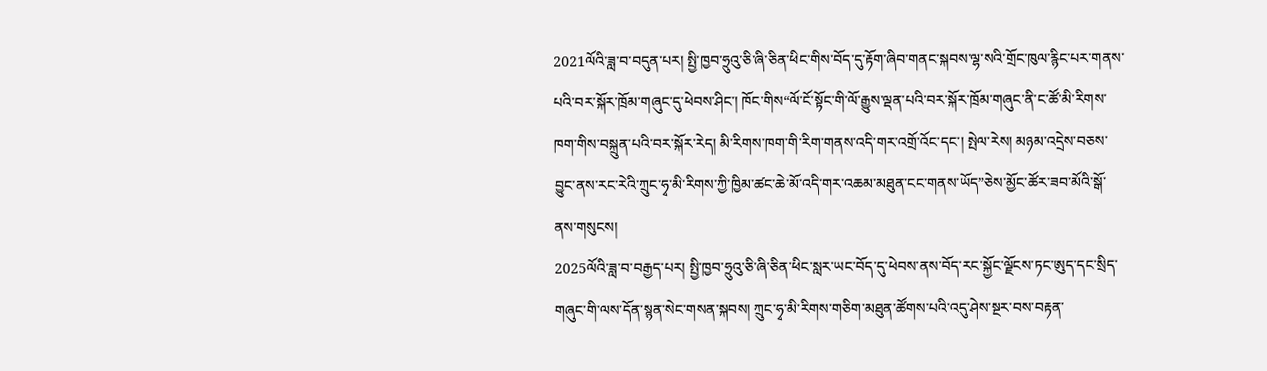2021ལོའི་ཟླ་བ་བདུན་པར། སྤྱི་ཁྱབ་ཧྲུའུ་ཅི་ཞི་ཅིན་ཕིང་གིས་བོད་དུ་རྟོག་ཞིབ་གནང་སྐབས་ལྷ་སའི་གྲོང་ཁུལ་རྙིང་པར་གནས་པའི་བར་སྐོར་ཁྲོམ་གཞུང་དུ་ཕེབས་ཤིང་། ཁོང་གིས“ལོ་ངོ་སྟོང་གི་ལོ་རྒྱུས་ལྡན་པའི་བར་སྐོར་ཁྲོམ་གཞུང་ནི་ང་ཚོ་མི་རིགས་ཁག་གིས་བསྐྲུན་པའི་བར་སྐོར་རེད། མི་རིགས་ཁག་གི་རིག་གནས་འདི་གར་འགྲོ་འོང་དང་། སྤེལ་རེས། མཉམ་འདྲེས་བཅས་བྱུང་ནས་རང་རེའི་ཀྲུང་ཧྭ་མི་རིགས་ཀྱི་ཁྱིམ་ཚང་ཆེ་མོ་འདི་གར་འཆམ་མཐུན་ངང་གནས་ཡོད”ཅེས་མྱོང་ཚོར་ཟབ་མོའི་སྒོ་ནས་གསུངས།
2025ལོའི་ཟླ་བ་བརྒྱད་པར། སྤྱི་ཁྱབ་ཧྲུའུ་ཅི་ཞི་ཅིན་ཕིང་སླར་ཡང་བོད་དུ་ཕེབས་ནས་བོད་རང་སྐྱོང་ལྗོངས་ཏང་ཨུད་དང་སྲིད་གཞུང་གི་ལས་དོན་སྙན་སེང་གསན་སྐབས། ཀྲུང་ཧྭ་མི་རིགས་གཅིག་མཐུན་ཚོགས་པའི་འདུ་ཤེས་སྔར་བས་བརྟན་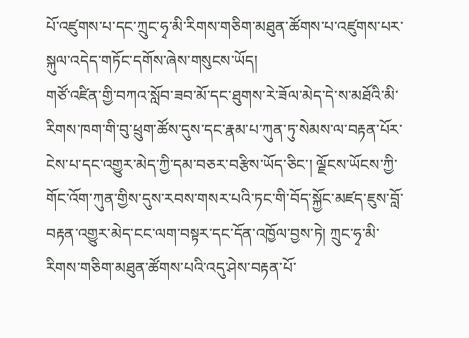པོ་འཛུགས་པ་དང་ཀྲུང་ཧྭ་མི་རིགས་གཅིག་མཐུན་ཚོགས་པ་འཛུགས་པར་སྐུལ་འདེད་གཏོང་དགོས་ཞེས་གསུངས་ཡོད།
གཙོ་འཛིན་གྱི་བཀའ་སློབ་ཟབ་མོ་དང་ཐུགས་རེ་ཟོལ་མེད་དེ་ས་མཐོའི་མི་རིགས་ཁག་གི་བུ་ཕྲུག་ཚོས་དུས་དང་རྣམ་པ་ཀུན་ཏུ་སེམས་ལ་བརྟན་པོར་ངེས་པ་དང་འགྱུར་མེད་ཀྱི་དམ་བཅར་བརྩིས་ཡོད་ཅིང་། ལྗོངས་ཡོངས་ཀྱི་གོང་འོག་ཀུན་གྱིས་དུས་རབས་གསར་པའི་ཏང་གི་བོད་སྐྱོང་མཛད་ཇུས་བློ་བརྟན་འགྱུར་མེད་ངང་ལག་བསྟར་དང་དོན་འཁྱོལ་བྱས་ཏེ། ཀྲུང་ཧྭ་མི་རིགས་གཅིག་མཐུན་ཚོགས་པའི་འདུ་ཤེས་བརྟན་པོ་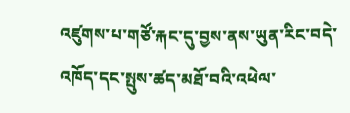འཛུགས་པ་གཙོ་རྐང་དུ་བྱས་ནས་ཡུན་རིང་བདེ་འཁོད་དང་སྤུས་ཚད་མཐོ་བའི་འཕེལ་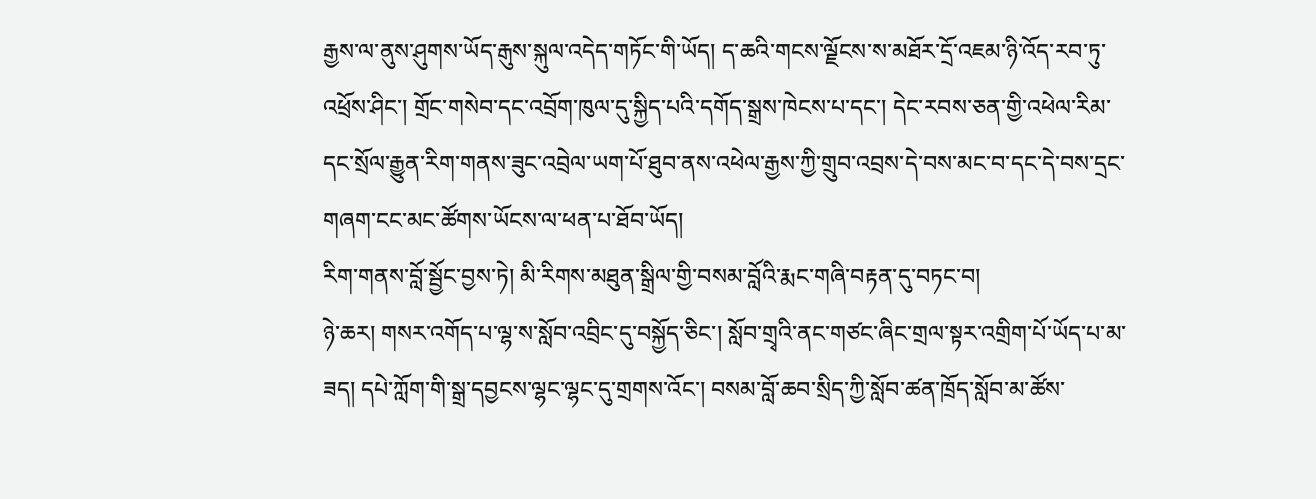རྒྱས་ལ་ནུས་ཤུགས་ཡོད་རྒུས་སྐུལ་འདེད་གཏོང་གི་ཡོད། ད་ཆའི་གངས་ལྗོངས་ས་མཐོར་དྲོ་འཇམ་ཉི་འོད་རབ་ཏུ་འཕྲོས་ཤིང་། གྲོང་གསེབ་དང་འབྲོག་ཁུལ་དུ་སྐྱིད་པའི་དགོད་སྒྲས་ཁེངས་པ་དང་། དེང་རབས་ཅན་གྱི་འཕེལ་རིམ་དང་སྲོལ་རྒྱུན་རིག་གནས་ཟུང་འབྲེལ་ཡག་པོ་ཐུབ་ནས་འཕེལ་རྒྱས་ཀྱི་གྲུབ་འབྲས་དེ་བས་མང་བ་དང་དེ་བས་དྲང་གཞག་ངང་མང་ཚོགས་ཡོངས་ལ་ཕན་པ་ཐོབ་ཡོད།
རིག་གནས་བློ་སྦྱོང་བྱས་ཏེ། མི་རིགས་མཐུན་སྒྲིལ་གྱི་བསམ་བློའི་རྨང་གཞི་བརྟན་དུ་བཏང་བ།
ཉེ་ཆར། གསར་འགོད་པ་ལྷ་ས་སློབ་འབྲིང་དུ་བསྐྱོད་ཅིང་། སློབ་གྲྭའི་ནང་གཙང་ཞིང་གྲལ་སྟར་འགྲིག་པོ་ཡོད་པ་མ་ཟད། དཔེ་ཀློག་གི་སྒྲ་དབྱངས་ལྷང་ལྷང་དུ་གྲགས་འོང་། བསམ་བློ་ཆབ་སྲིད་ཀྱི་སློབ་ཚན་ཁྲོད་སློབ་མ་ཚོས་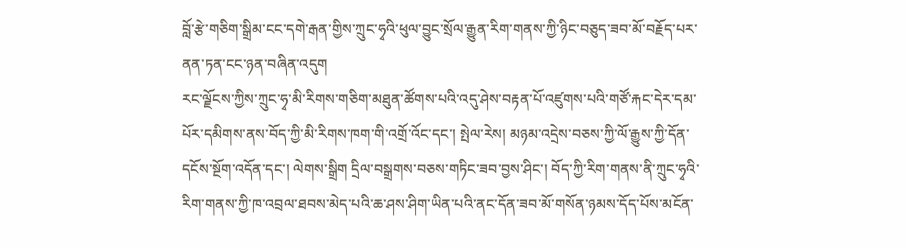བློ་རྩེ་གཅིག་སྒྲིམ་ངང་དགེ་རྒན་གྱིས་ཀྲུང་ཧྭའི་ཕུལ་བྱུང་སྲོལ་རྒྱུན་རིག་གནས་ཀྱི་ཉིང་བཅུད་ཟབ་མོ་བརྗོད་པར་ནན་ཏན་ངང་ཉན་བཞིན་འདུག
རང་ལྗོངས་ཀྱིས་ཀྲུང་ཧྭ་མི་རིགས་གཅིག་མཐུན་ཚོགས་པའི་འདུ་ཤེས་བརྟན་པོ་འཛུགས་པའི་གཙོ་རྐང་དེར་དམ་པོར་དམིགས་ནས་བོད་ཀྱི་མི་རིགས་ཁག་གི་འགྲོ་འོང་དང་། སྤེལ་རེས། མཉམ་འདྲེས་བཅས་ཀྱི་ལོ་རྒྱུས་ཀྱི་དོན་དངོས་སྔོག་འདོན་དང་། ལེགས་སྒྲིག དྲིལ་བསྒྲགས་བཅས་གཏིང་ཟབ་བྱས་ཤིང་། བོད་ཀྱི་རིག་གནས་ནི་ཀྲུང་ཧྭའི་རིག་གནས་ཀྱི་ཁ་འབྲལ་ཐབས་མེད་པའི་ཆ་ཤས་ཤིག་ཡིན་པའི་ནང་དོན་ཟབ་མོ་གསོན་ཉམས་དོད་པོས་མངོན་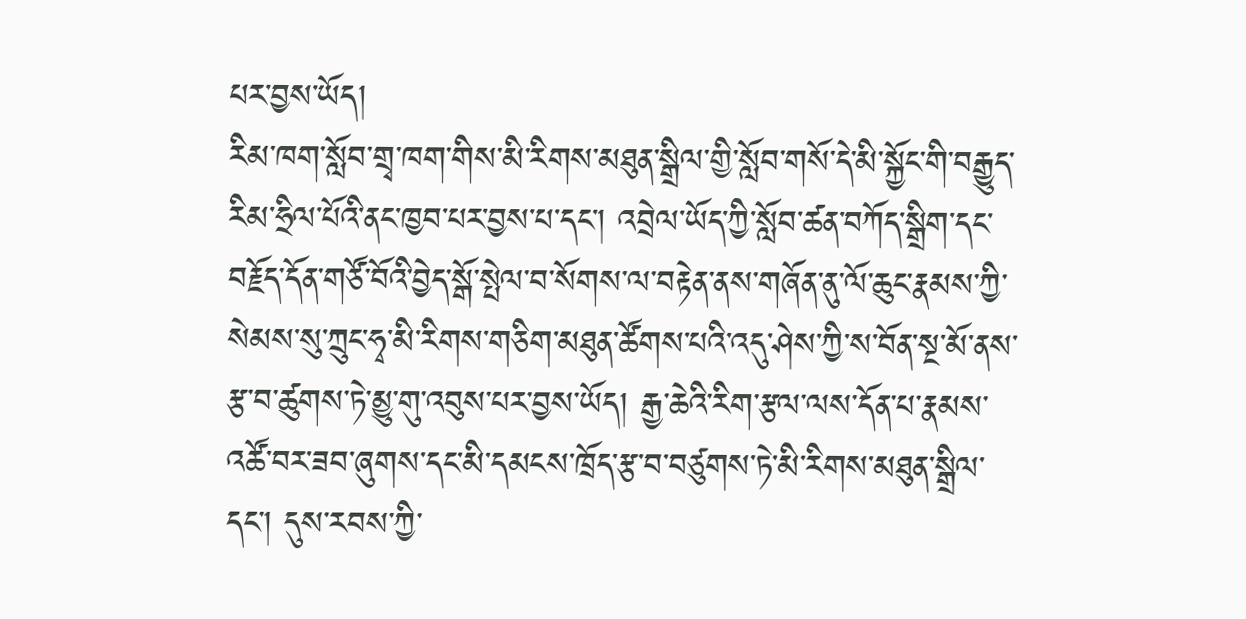པར་བྱས་ཡོད།
རིམ་ཁག་སློབ་གྲྭ་ཁག་གིས་མི་རིགས་མཐུན་སྒྲིལ་གྱི་སློབ་གསོ་དེ་མི་སྐྱོང་གི་བརྒྱུད་རིམ་ཧྲིལ་པོའི་ནང་ཁྱབ་པར་བྱས་པ་དང་། འབྲེལ་ཡོད་ཀྱི་སློབ་ཚན་བཀོད་སྒྲིག་དང་བརྗོད་དོན་གཙོ་བོའི་བྱེད་སྒོ་སྤེལ་བ་སོགས་ལ་བརྟེན་ནས་གཞོན་ནུ་ལོ་ཆུང་རྣམས་ཀྱི་སེམས་སུ་ཀྲུང་ཧྭ་མི་རིགས་གཅིག་མཐུན་ཚོགས་པའི་འདུ་ཤེས་ཀྱི་ས་བོན་སྔ་མོ་ནས་རྩ་བ་ཚུགས་ཏེ་མྱུ་གུ་འབུས་པར་བྱས་ཡོད། རྒྱ་ཆེའི་རིག་རྩལ་ལས་དོན་པ་རྣམས་འཚོ་བར་ཟབ་ཞུགས་དང་མི་དམངས་ཁྲོད་རྩ་བ་བཙུགས་ཏེ་མི་རིགས་མཐུན་སྒྲིལ་དང་། དུས་རབས་ཀྱི་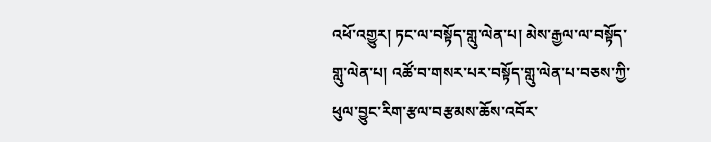འཕོ་འགྱུར། ཏང་ལ་བསྟོད་གླུ་ལེན་པ། མེས་རྒྱལ་ལ་བསྟོད་གླུ་ལེན་པ། འཚོ་བ་གསར་པར་བསྟོད་གླུ་ལེན་པ་བཅས་ཀྱི་ཕུལ་བྱུང་རིག་རྩལ་བརྩམས་ཆོས་འབོར་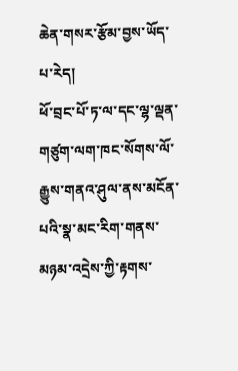ཆེན་གསར་རྩོམ་བྱས་ཡོད་པ་རེད།
ཕོ་བྲང་པོ་ཏ་ལ་དང་ལྷ་ལྡན་གཙུག་ལག་ཁང་སོགས་ལོ་རྒྱུས་གནའ་ཤུལ་ནས་མངོན་པའི་སྣ་མང་རིག་གནས་མཉམ་འདྲེས་ཀྱི་རྟགས་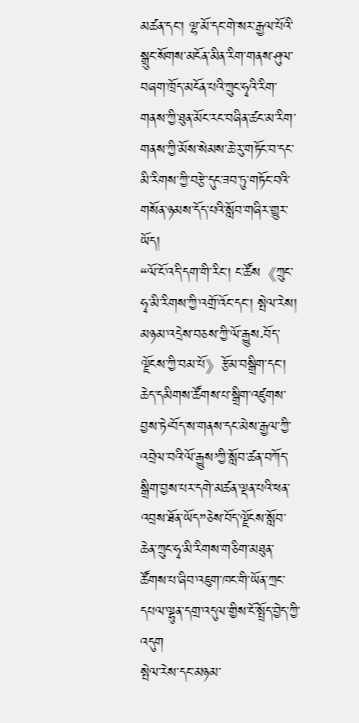མཚན་དང་། ལྷ་མོ་དང་གེ་སར་རྒྱལ་པོའི་སྒྲུང་སོགས་མངོན་མིན་རིག་གནས་ཤུལ་བཞག་ཁྲོད་མངོན་པའི་ཀྲུང་ཧྭའི་རིག་གནས་ཀྱི་ཐུན་མོང་རང་བཞིན་ཚང་མ་རིག་གནས་ཀྱི་མོས་སེམས་ཆེ་རུ་གཏོང་བ་དང་མི་རིགས་ཀྱི་བརྩེ་དུང་ཟབ་ཏུ་གཏོང་བའི་གསོན་ཉམས་དོད་པའི་སློབ་གཞིར་གྱུར་ཡོད།
“ལོ་ངོ་འདི་དག་གི་རིང་། ང་ཚོས《ཀྲུང་ཧྭ་མི་རིགས་ཀྱི་འགྲོ་འོང་དང་། སྤེལ་རེས། མཉམ་འདྲེས་བཅས་ཀྱི་ལོ་རྒྱུས·བོད་ལྗོངས་ཀྱི་བམ་པོ》རྩོམ་བསྒྲིག་དང་། ཆེད་དམིགས་ཚོགས་པ་སྒྲིག་འཛུགས་བྱས་ཏེ‘བོད་ས་གནས་དང་མེས་རྒྱལ་ཀྱི་འབྲེལ་བའི་ལོ་རྒྱུས’ཀྱི་སློབ་ཚན་བཀོད་སྒྲིག་བྱས་པར་དགེ་མཚན་ལྡན་པའི་ཕན་འབྲས་ཐོན་ཡོད”ཅེས་བོད་ལྗོངས་སློབ་ཆེན་ཀྲུང་ཧྭ་མི་རིགས་གཅིག་མཐུན་ཚོགས་པ་ཞིབ་འཇུག་ཁང་གི་ཡོན་ཀྲང་དཔལ་ལྷུན་དགྲ་འདུལ་གྱིས་ངོ་སྤྲོད་བྱེད་ཀྱི་འདུག
སྤེལ་རེས་དང་མཉམ་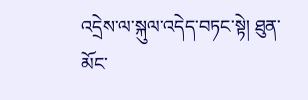འདྲེས་ལ་སྐུལ་འདེད་བཏང་སྟེ། ཐུན་མོང་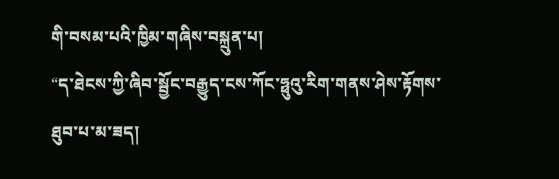གི་བསམ་པའི་ཁྱིམ་གཞིས་བསྐྲུན་པ།
“ད་ཐེངས་ཀྱི་ཞིབ་སྦྱོང་བརྒྱུད་ངས་ཀོང་ཧྥུའུ་རིག་གནས་ཤེས་རྟོགས་ཐུབ་པ་མ་ཟད།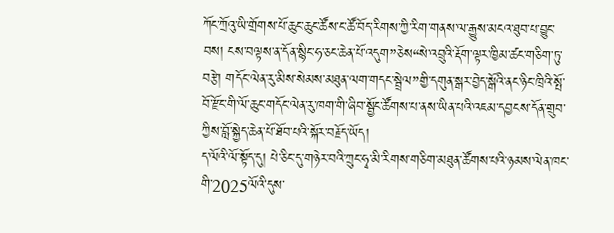ཀོང་ཀྲོའུ་ཡི་གྲོགས་པོ་ཆུང་ཆུང་ཚོས་ང་ཚོ་བོད་རིགས་ཀྱི་རིག་གནས་ལ་རྒྱུས་མངའ་ཐུབ་པ་བྱུང་བས། ངས་བལྟས་ན་དོན་སྙིང་ཧ་ཅང་ཆེན་པོ་འདུག”ཅེས“སེ་འབྲུའི་རྡོག་ལྟར་ཁྱིམ་ཚང་གཅིག་ཏུ་བརྩེ། གདོང་ལེན་རུ་མིས་སེམས་མཐུན་ལག་གདང་སྦྲེལ”གྱི་དགུན་སྒར་བྱེད་སྒོའི་ནང་ཉིང་ཁྲིའི་སྤོ་བོ་རྫོང་གི་ལོ་ཆུང་གདོང་ལེན་རུ་ཁག་གི་ཞིབ་སྦྱོང་ཚོགས་པ་ནས་ཡིན་པའི་འཇམ་དབྱངས་དོན་གྲུབ་ཀྱིས་བློ་སྐྱེད་ཆེན་པོ་ཐོབ་པའི་སྐོར་བརྗོད་ཡོད།
ད་ལོའི་ལོ་སྟོད་དུ། པེ་ཅིང་དུ་གཉེར་བའི་ཀྲུང་ཧྭ་མི་རིགས་གཅིག་མཐུན་ཚོགས་པའི་ཉམས་ལེན་ཁང་གི་2025ལོའི་དུས་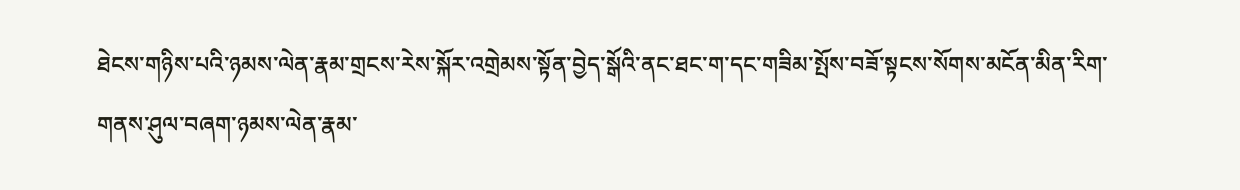ཐེངས་གཉིས་པའི་ཉམས་ལེན་རྣམ་གྲངས་རེས་སྐོར་འགྲེམས་སྟོན་བྱེད་སྒོའི་ནང་ཐང་ག་དང་གཟིམ་སྤོས་བཟོ་སྟངས་སོགས་མངོན་མིན་རིག་གནས་ཤུལ་བཞག་ཉམས་ལེན་རྣམ་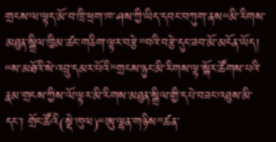གྲངས་ལ་ལྟད་མོ་བ་ཁྲི་ཕྲག་ཁ་ཤས་ཀྱི་ཡིད་དབང་བཀུག་ནས“མི་རིགས་མཐུན་སྒྲིལ་ཁྱིམ་ཚང་གཅིག་ལྟར་བརྩེ”བའི་བརྩེ་དུང་ཟབ་མོ་མངོན་ཡོད།
“ས་མཐོའི་སེ་འབྲུ་དམར་པོའི”གྲངས་ཉུང་མི་རིགས་ལྟ་སྐོར་ཚོགས་པའི་རྣམ་གྲངས་ཀྱིས་ལོ་ལྟར་མི་རིགས་མཐུན་སྒྲིལ་གྱི་དཔེ་བཟང་འཐུས་མི་དང་། གྲོང་ཚོའི(སྡེ་ཁུལ)“ཨུ་ལྷན་གཉིས”ཚན་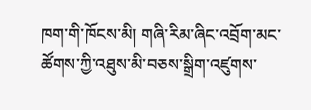ཁག་གི་ཁོངས་མི། གཞི་རིམ་ཞིང་འབྲོག་མང་ཚོགས་ཀྱི་འཐུས་མི་བཅས་སྒྲིག་འཛུགས་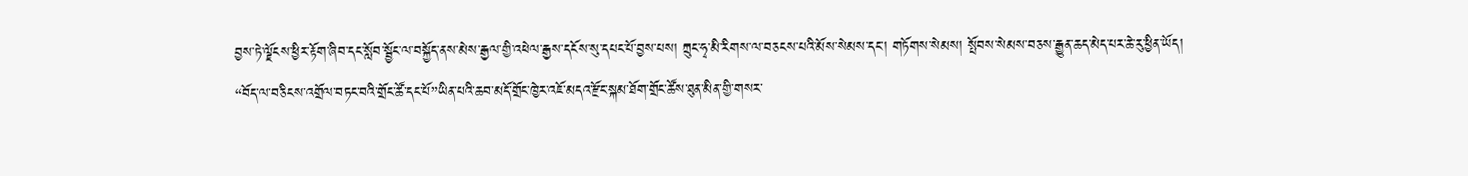བྱས་ཏེ་ལྗོངས་ཕྱིར་རྟོག་ཞིབ་དང་སློབ་སྦྱོང་ལ་བསྐྱོད་ནས་མེས་རྒྱལ་གྱི་འཕེལ་རྒྱས་དངོས་སུ་དཔང་པོ་བྱས་པས། ཀྲུང་ཧྭ་མི་རིགས་ལ་བཅངས་པའི་མོས་སེམས་དང་། གཏོགས་སེམས། སྤོབས་སེམས་བཅས་རྒྱུན་ཆད་མེད་པར་ཆེ་རུ་ཕྱིན་ཡོད།
“བོད་ལ་བཅིངས་འགྲོལ་བཏང་བའི་གྲོང་ཚོ་དང་པོ”ཡིན་པའི་ཆབ་མདོ་གྲོང་ཁྱེར་འཇོ་མདའ་རྫོང་སྐམ་ཐོག་གྲོང་ཚོས་ཐུན་མིན་གྱི་གསར་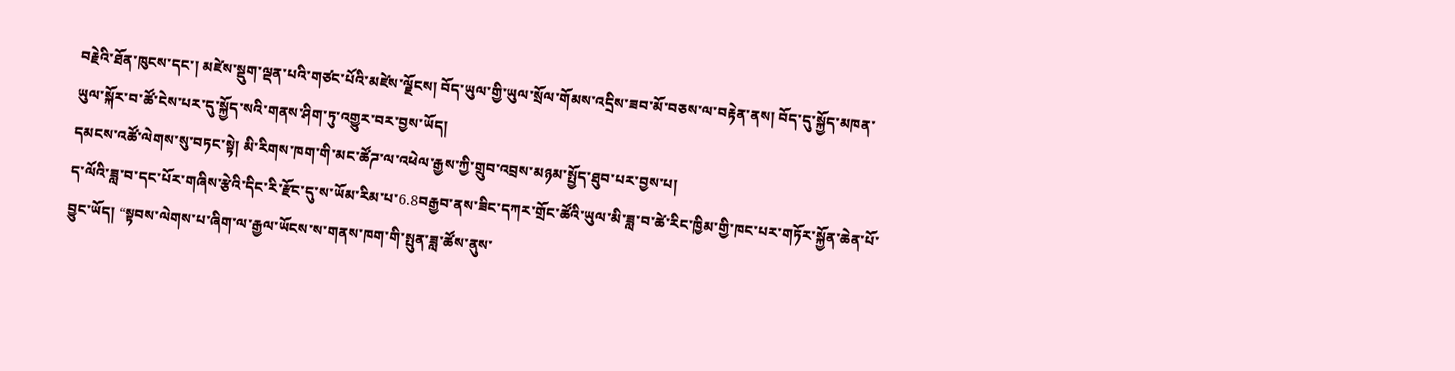བརྗེའི་ཐོན་ཁུངས་དང་། མཛེས་སྡུག་ལྡན་པའི་གཙང་པོའི་མཛེས་ལྗོངས། བོད་ཡུལ་གྱི་ཡུལ་སྲོལ་གོམས་འདྲིས་ཟབ་མོ་བཅས་ལ་བརྟེན་ནས། བོད་དུ་སྐྱོད་མཁན་ཡུལ་སྐོར་བ་ཚོ་ངེས་པར་དུ་སྐྱོད་སའི་གནས་ཤིག་ཏུ་འགྱུར་བར་བྱས་ཡོད།
དམངས་འཚོ་ལེགས་སུ་བཏང་སྟེ། མི་རིགས་ཁག་གི་མང་ཚོཌ་ལ་འཕེལ་རྒྱས་ཀྱི་གྲུབ་འབྲས་མཉམ་སྤྱོད་ཐུབ་པར་བྱས་པ།
ད་ལོའི་ཟླ་བ་དང་པོར་གཞིས་རྩེའི་དིང་རི་རྫོང་དུ་ས་ཡོམ་རིམ་པ་6.8བརྒྱབ་ནས་ཟིང་དཀར་གྲོང་ཚོའི་ཡུལ་མི་ཟླ་བ་ཚེ་རིང་ཁྱིམ་གྱི་ཁང་པར་གཏོར་སྐྱོན་ཆེན་པོ་བྱུང་ཡོད། “སྟབས་ལེགས་པ་ཞིག་ལ་རྒྱལ་ཡོངས་ས་གནས་ཁག་གི་སྤུན་ཟླ་ཚོས་ནུས་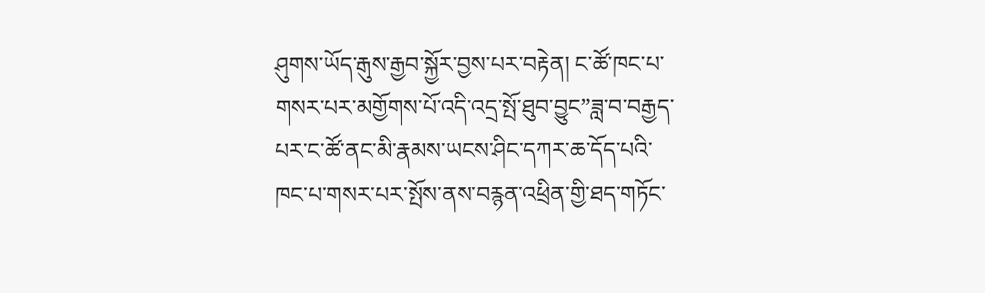ཤུགས་ཡོད་རྒུས་རྒྱབ་སྐྱོར་བྱས་པར་བརྟེན། ང་ཚོ་ཁང་པ་གསར་པར་མགྱོགས་པོ་འདི་འདྲ་སྤོ་ཐུབ་བྱུང”ཟླ་བ་བརྒྱད་པར་ང་ཚོ་ནང་མི་རྣམས་ཡངས་ཤིང་དཀར་ཆ་དོད་པའི་ཁང་པ་གསར་པར་སྤོས་ནས་བརྙན་འཕྲིན་གྱི་ཐད་གཏོང་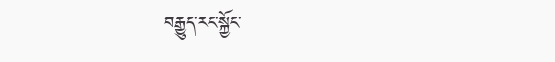བརྒྱུད་རང་སྐྱོང་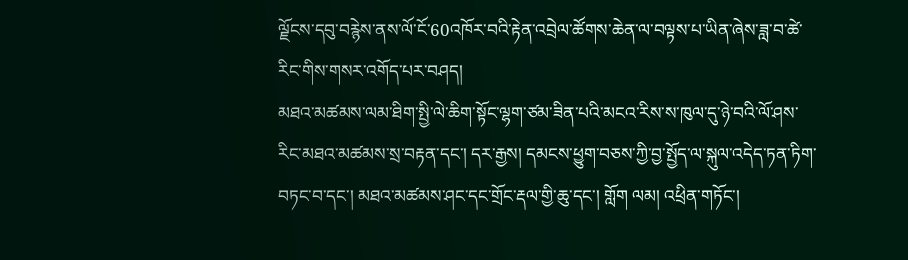ལྗོངས་དབུ་བརྙེས་ནས་ལོ་ངོ་60འཁོར་བའི་རྟེན་འབྲེལ་ཚོགས་ཆེན་ལ་བལྟས་པ་ཡིན་ཞེས་ཟླ་བ་ཚེ་རིང་གིས་གསར་འགོད་པར་བཤད།
མཐའ་མཚམས་ལམ་ཐིག་སྤྱི་ལེ་ཆིག་སྟོང་ལྷག་ཙམ་ཟིན་པའི་མངའ་རིས་ས་ཁུལ་དུ་ཉེ་བའི་ལོ་ཤས་རིང་མཐའ་མཚམས་སྲ་བརྟན་དང་། དར་རྒྱས། དམངས་ཕྱུག་བཅས་ཀྱི་བྱ་སྤྱོད་ལ་སྐུལ་འདེད་ཏན་ཏིག་བཏང་བ་དང་། མཐའ་མཚམས་ཤང་དང་གྲོང་རྡལ་གྱི་ཆུ་དང་། གློག ལམ། འཕྲིན་གཏོང་།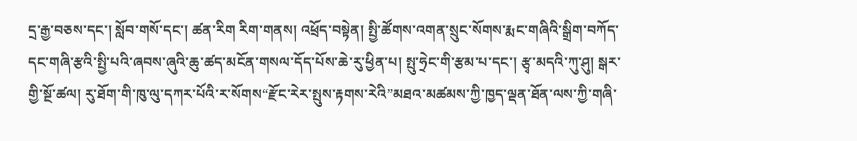དྲ་རྒྱ་བཅས་དང་། སློབ་གསོ་དང་། ཚན་རིག རིག་གནས། འཕྲོད་བསྟེན། སྤྱི་ཚོགས་འགན་སྲུང་སོགས་རྨང་གཞིའི་སྒྲིག་བཀོད་དང་གཞི་རྩའི་སྤྱི་པའི་ཞབས་ཞུའི་ཆུ་ཚད་མངོན་གསལ་དོད་པོས་ཆེ་རུ་ཕྱིན་པ། སྤུ་ཧྲེང་གི་རྩམ་པ་དང་། རྩྭ་མདའི་ཀུ་ཤུ། སྒར་གྱི་སྔོ་ཚལ། རུ་ཐོག་གི་ཁུ་ལུ་དཀར་པོའི་ར་སོགས“རྫོང་རེར་སྤུས་རྟགས་རེའི”མཐའ་མཚམས་ཀྱི་ཁྱད་ལྡན་ཐོན་ལས་ཀྱི་གཞི་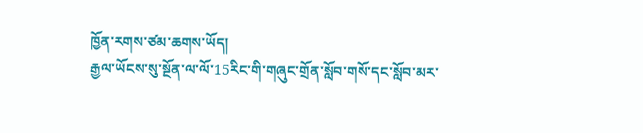ཁྱོན་རགས་ཙམ་ཆགས་ཡོད།
རྒྱལ་ཡོངས་སུ་སྔོན་ལ་ལོ་15རིང་གི་གཞུང་གྲོན་སློབ་གསོ་དང་སློབ་མར་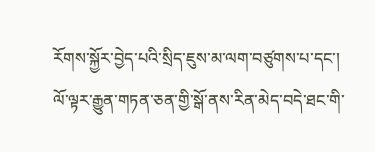རོགས་སྐྱོར་བྱེད་པའི་སྲིད་ཇུས་མ་ལག་བཙུགས་པ་དང་། ལོ་ལྟར་རྒྱུན་གཏན་ཅན་གྱི་སྒོ་ནས་རིན་མེད་བདེ་ཐང་གི་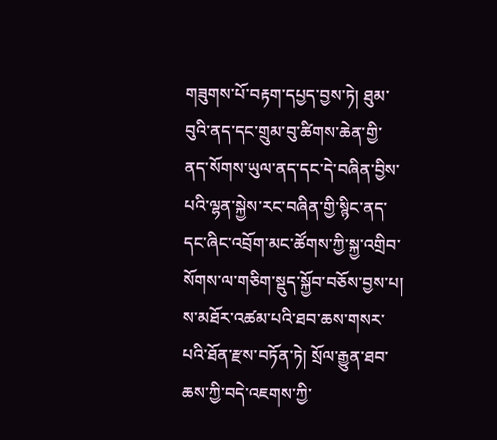གཟུགས་པོ་བརྟག་དཔྱད་བྱས་ཏེ། ཐུམ་བུའི་ནད་དང་གྲུམ་བུ་ཚིགས་ཆེན་གྱི་ནད་སོགས་ཡུལ་ནད་དང་དེ་བཞིན་བྱིས་པའི་ལྷན་སྐྱེས་རང་བཞིན་གྱི་སྙིང་ནད་དང་ཞིང་འབྲོག་མང་ཚོགས་ཀྱི་སྐྱ་འགྲིབ་སོགས་ལ་གཅིག་སྡུད་སྐྱོབ་བཅོས་བྱས་པ། ས་མཐོར་འཚམ་པའི་ཐབ་ཆས་གསར་པའི་ཐོན་རྫས་བཏོན་ཏེ། སྲོལ་རྒྱུན་ཐབ་ཆས་ཀྱི་བདེ་འཇགས་ཀྱི་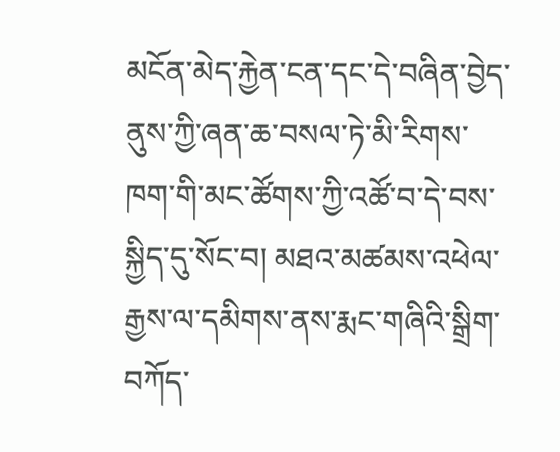མངོན་མེད་རྐྱེན་ངན་དང་དེ་བཞིན་བྱེད་ནུས་ཀྱི་ཞན་ཆ་བསལ་ཏེ་མི་རིགས་ཁག་གི་མང་ཚོགས་ཀྱི་འཚོ་བ་དེ་བས་སྐྱིད་དུ་སོང་བ། མཐའ་མཚམས་འཕེལ་རྒྱས་ལ་དམིགས་ནས་རྨང་གཞིའི་སྒྲིག་བཀོད་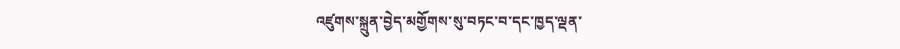འཛུགས་སྐྲུན་བྱེད་མགྱོགས་སུ་བཏང་བ་དང་ཁྱད་ལྡན་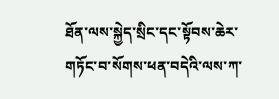ཐོན་ལས་སྐྱེད་སྲིང་དང་སྟོབས་ཆེར་གཏོང་བ་སོགས་ཕན་བདེའི་ལས་ཀ་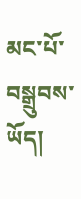མང་པོ་བསྒྲུབས་ཡོད།